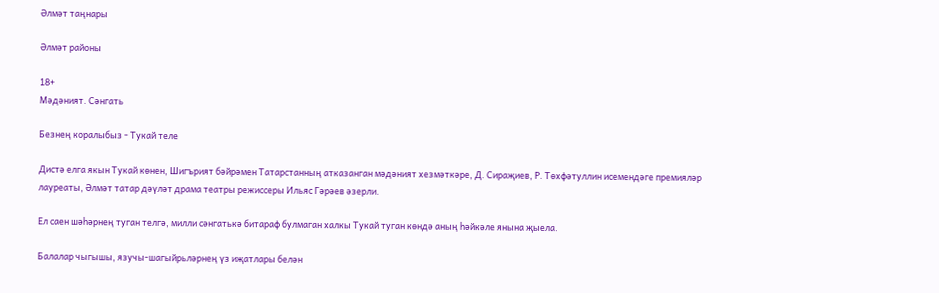Әлмәт таңнары

Әлмәт районы

18+
Мәдәният. Сәнгать

Безнең коралыбыз - Тукай теле

Дистә елга якын Тукай көнен, Шигърият бәйрәмен Татарстанның атказанган мәдәният хезмәткәре, Д. Сираҗиев, Р. Төхфәтуллин исемендәге премияләр лауреаты, Әлмәт татар дәүләт драма театры режиссеры Ильяс Гәрәев әзерли.

Ел саен шәһәрнең туган телгә, милли сәнгатькә битараф булмаган халкы Тукай туган көндә аның һәйкәле янына җыела.

Балалар чыгышы, язучы-шагыйрьләрнең үз иҗатлары белән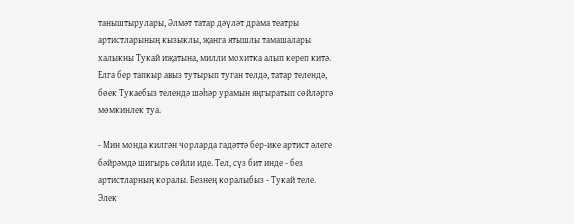таныштырулары, Әлмәт татар дәүләт драма театры артистларының кызыклы, җанга ятышлы тамашалары халыкны Тукай иҗатына, милли мохитка алып кереп китә. Елга бер тапкыр авыз тутырып туган телдә, татар телендә, бөек Тукаебыз телендә шәһәр урамын яңгыратып сөйләргә мөмкинлек туа.

- Мин монда килгән чорларда гадәттә бер-ике артист әлеге бәйрәмдә шигырь сөйли иде. Тел, сүз бит инде - без артистларның коралы. Безнең коралыбыз - Тукай теле. Элек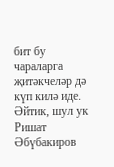бит бу чараларга җитәкчеләр дә күп килә иде. Әйтик, шул ук Ришат Әбүбакиров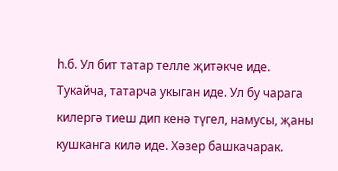һ.б. Ул бит татар телле җитәкче иде. Тукайча, татарча укыган иде. Ул бу чарага килергә тиеш дип кенә түгел, намусы, җаны кушканга килә иде. Хәзер башкачарак.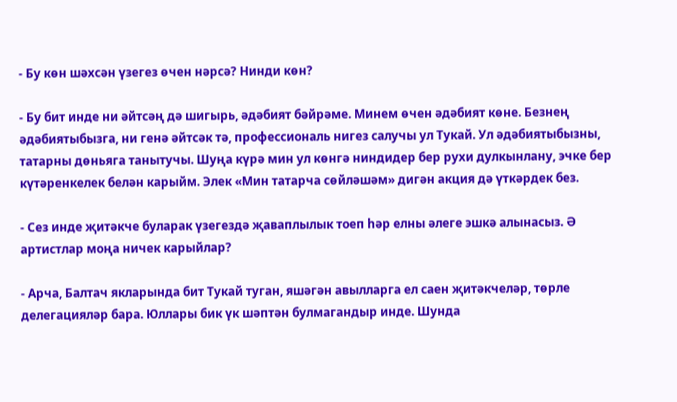- Бу көн шәхсән үзегез өчен нәрсә? Нинди көн?

- Бу бит инде ни әйтсәң дә шигырь, әдәбият бәйрәме. Минем өчен әдәбият көне. Безнең әдәбиятыбызга, ни генә әйтсәк тә, профессиональ нигез салучы ул Тукай. Ул әдәбиятыбызны, татарны дөньяга танытучы. Шуңа күрә мин ул көнгә ниндидер бер рухи дулкынлану, эчке бер күтәренкелек белән карыйм. Элек «Мин татарча сөйләшәм» дигән акция дә үткәрдек без.

- Сез инде җитәкче буларак үзегездә җаваплылык тоеп һәр елны әлеге эшкә алынасыз. Ә артистлар моңа ничек карыйлар?

- Арча, Балтач якларында бит Тукай туган, яшәгән авылларга ел саен җитәкчеләр, төрле делегацияләр бара. Юллары бик үк шәптән булмагандыр инде. Шунда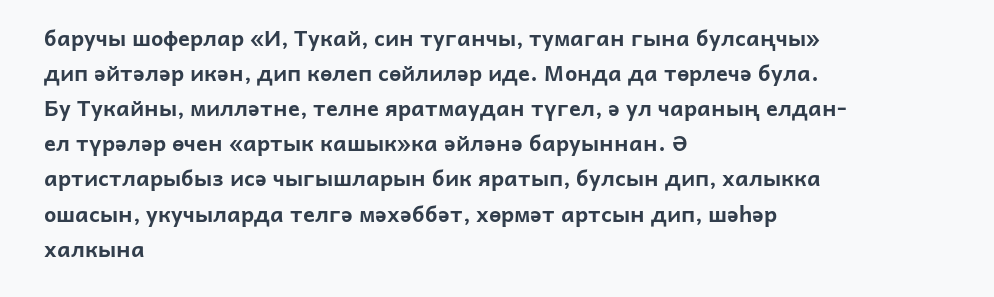баручы шоферлар «И, Тукай, син туганчы, тумаган гына булсаңчы» дип әйтәләр икән, дип көлеп сөйлиләр иде. Монда да төрлечә була. Бу Тукайны, милләтне, телне яратмаудан түгел, ә ул чараның елдан-ел түрәләр өчен «артык кашык»ка әйләнә баруыннан. Ә артистларыбыз исә чыгышларын бик яратып, булсын дип, халыкка ошасын, укучыларда телгә мәхәббәт, хөрмәт артсын дип, шәһәр халкына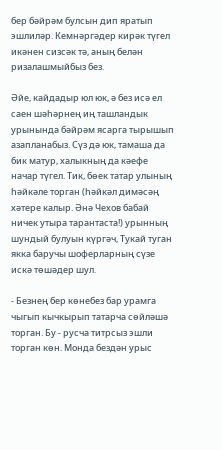бер бәйрәм булсын дип яратып эшлиләр. Кемнәргәдер кирәк түгел икәнен сизсәк тә, аның белән ризалашмыйбыз без.

Әйе, кайдадыр юл юк, ә без исә ел саен шәһәрнең иң ташландык урынында бәйрәм ясарга тырышып азапланабыз. Сүз дә юк, тамаша да бик матур, халыкның да кәефе начар түгел. Тик, бөек татар улының һәйкәле торган (һәйкәл димәсәң хәтере калыр. Әнә Чехов бабай ничек утыра тарантаста!) урынның шундый булуын күргәч, Тукай туган якка баручы шоферларның сүзе искә төшәдер шул.

- Безнең бер көнебез бар урамга чыгып кычкырып татарча сөйләшә торган. Бу - русча титрсыз эшли торган көн. Монда бездән урыс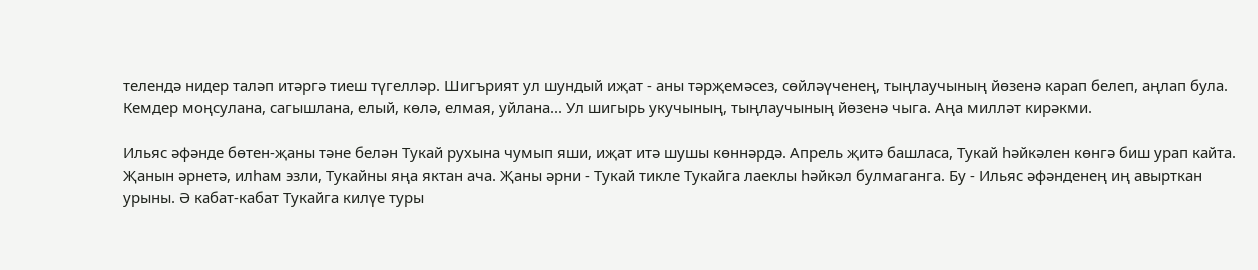телендә нидер таләп итәргә тиеш түгелләр. Шигърият ул шундый иҗат - аны тәрҗемәсез, сөйләүченең, тыңлаучының йөзенә карап белеп, аңлап була. Кемдер моңсулана, сагышлана, елый, көлә, елмая, уйлана... Ул шигырь укучының, тыңлаучының йөзенә чыга. Аңа милләт кирәкми.

Ильяс әфәнде бөтен-җаны тәне белән Тукай рухына чумып яши, иҗат итә шушы көннәрдә. Апрель җитә башласа, Тукай һәйкәлен көнгә биш урап кайта. Җанын әрнетә, илһам эзли, Тукайны яңа яктан ача. Җаны әрни - Тукай тикле Тукайга лаеклы һәйкәл булмаганга. Бу - Ильяс әфәнденең иң авырткан урыны. Ә кабат-кабат Тукайга килүе туры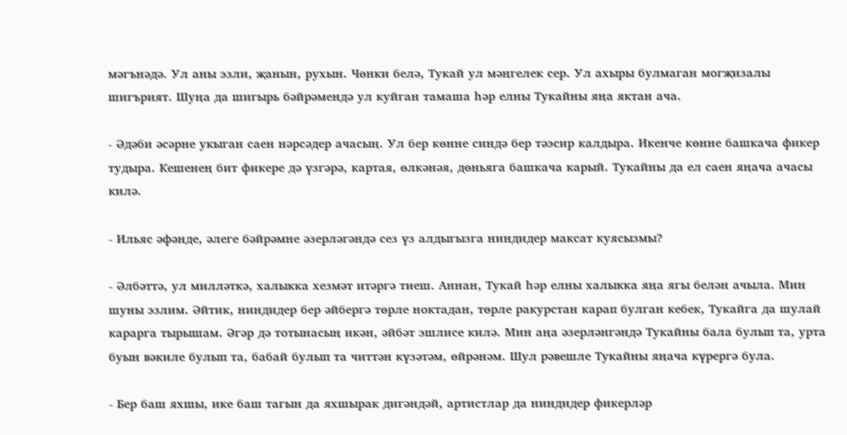мәгънәдә. Ул аны эзли, җанын, рухын. Чөнки белә, Тукай ул мәңгелек сер. Ул ахыры булмаган могҗизалы шигърият. Шуңа да шигырь бәйрәмендә ул куйган тамаша һәр елны Тукайны яңа яктан ача.

- Әдәби әсәрне укыган саен нәрсәдер ачасың. Ул бер көнне синдә бер тәэсир калдыра. Икенче көнне башкача фикер тудыра. Кешенең бит фикере дә үзгәрә, картая, өлкәнәя, дөньяга башкача карый. Тукайны да ел саен яңача ачасы килә.

- Ильяс әфәнде, әлеге бәйрәмне әзерләгәндә сез үз алдыгызга ниндидер максат куясызмы?

- Әлбәттә, ул милләткә, халыкка хезмәт итәргә тиеш. Аннан, Тукай һәр елны халыкка яңа ягы белән ачыла. Мин шуны эзлим. Әйтик, ниндидер бер әйбергә төрле ноктадан, төрле ракурстан карап булган кебек, Тукайга да шулай карарга тырышам. Әгәр дә тотынасың икән, әйбәт эшлисе килә. Мин аңа әзерләнгәндә Тукайны бала булып та, урта буын вәкиле булып та, бабай булып та читтән күзәтәм, өйрәнәм. Шул рәвешле Тукайны яңача күрергә була.

- Бер баш яхшы, ике баш тагын да яхшырак дигәндәй, артистлар да ниндидер фикерләр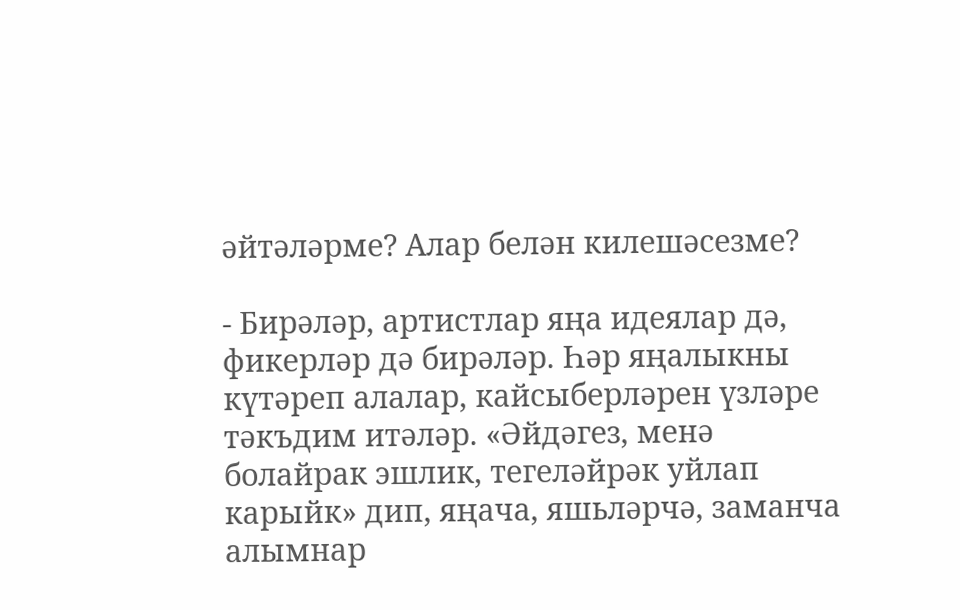әйтәләрме? Алар белән килешәсезме?

- Бирәләр, артистлар яңа идеялар дә, фикерләр дә бирәләр. Һәр яңалыкны күтәреп алалар, кайсыберләрен үзләре тәкъдим итәләр. «Әйдәгез, менә болайрак эшлик, тегеләйрәк уйлап карыйк» дип, яңача, яшьләрчә, заманча алымнар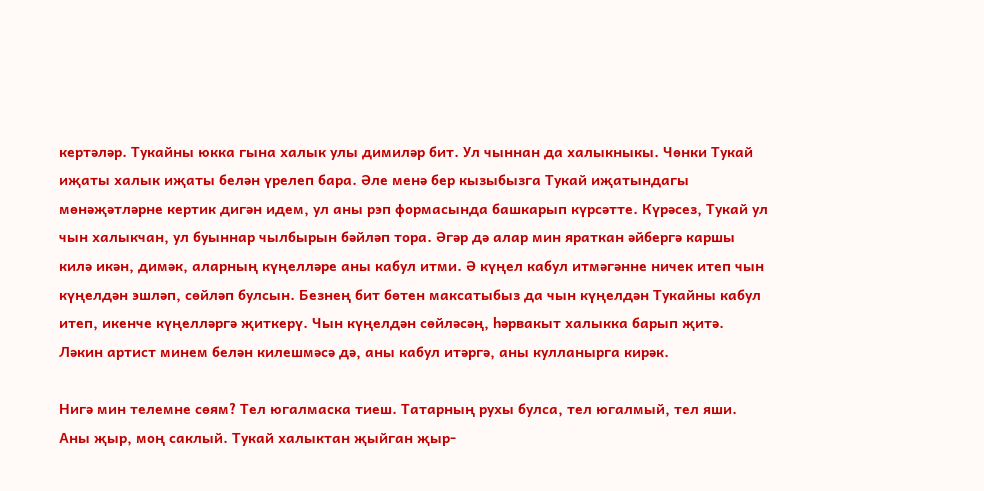кертәләр. Тукайны юкка гына халык улы димиләр бит. Ул чыннан да халыкныкы. Чөнки Тукай иҗаты халык иҗаты белән үрелеп бара. Әле менә бер кызыбызга Тукай иҗатындагы мөнәҗәтләрне кертик дигән идем, ул аны рэп формасында башкарып күрсәтте. Күрәсез, Тукай ул чын халыкчан, ул буыннар чылбырын бәйләп тора. Әгәр дә алар мин яраткан әйбергә каршы килә икән, димәк, аларның күңелләре аны кабул итми. Ә күңел кабул итмәгәнне ничек итеп чын күңелдән эшләп, сөйләп булсын. Безнең бит бөтен максатыбыз да чын күңелдән Тукайны кабул итеп, икенче күңелләргә җиткерү. Чын күңелдән сөйләсәң, һәрвакыт халыкка барып җитә. Ләкин артист минем белән килешмәсә дә, аны кабул итәргә, аны кулланырга кирәк.

Нигә мин телемне сөям? Тел югалмаска тиеш. Татарның рухы булса, тел югалмый, тел яши. Аны җыр, моң саклый. Тукай халыктан җыйган җыр-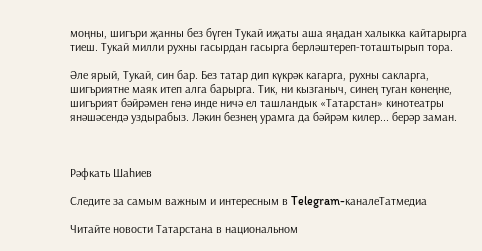моңны, шигъри җанны без бүген Тукай иҗаты аша яңадан халыкка кайтарырга тиеш. Тукай милли рухны гасырдан гасырга берләштереп-тоташтырып тора.

Әле ярый, Тукай, син бар. Без татар дип күкрәк кагарга, рухны сакларга, шигъриятне маяк итеп алга барырга. Тик, ни кызганыч, синең туган көнеңне, шигърият бәйрәмен генә инде ничә ел ташландык «Татарстан» кинотеатры янәшәсендә уздырабыз. Ләкин безнең урамга да бәйрәм килер... берәр заман.



Рәфкать Шаһиев

Следите за самым важным и интересным в Telegram-каналеТатмедиа

Читайте новости Татарстана в национальном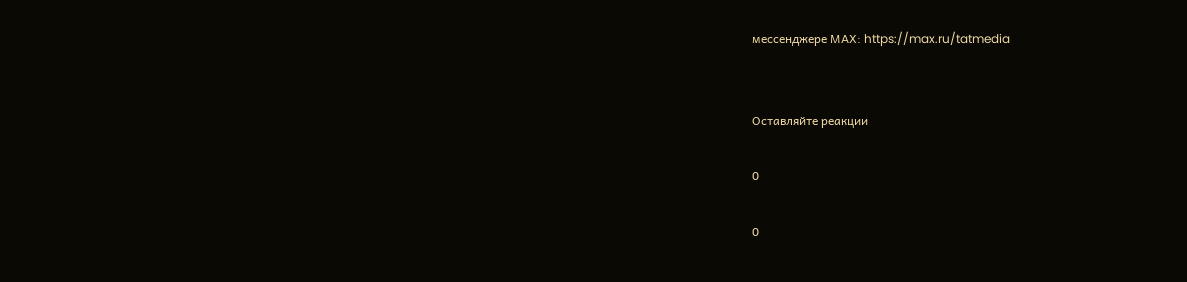мессенджере MАХ: https://max.ru/tatmedia


Оставляйте реакции

0

0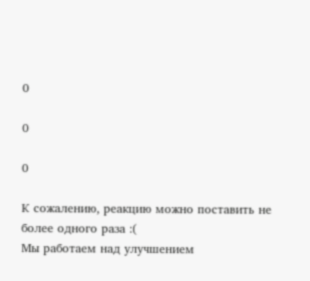0

0

0

К сожалению, реакцию можно поставить не более одного раза :(
Мы работаем над улучшением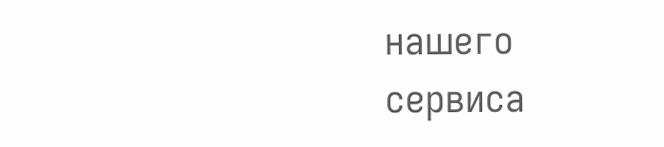нашего сервиса